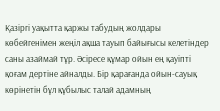Қазіргі уақытта қаржы табудың жолдары көбейгенімен жеңіл ақша тауып байығысы келетіндер саны азаймай тұр. Әсіресе құмар ойын ең қауіпті қоғам дертіне айналды. Бір қарағанда ойын-сауық көрінетін бұл құбылыс талай адамның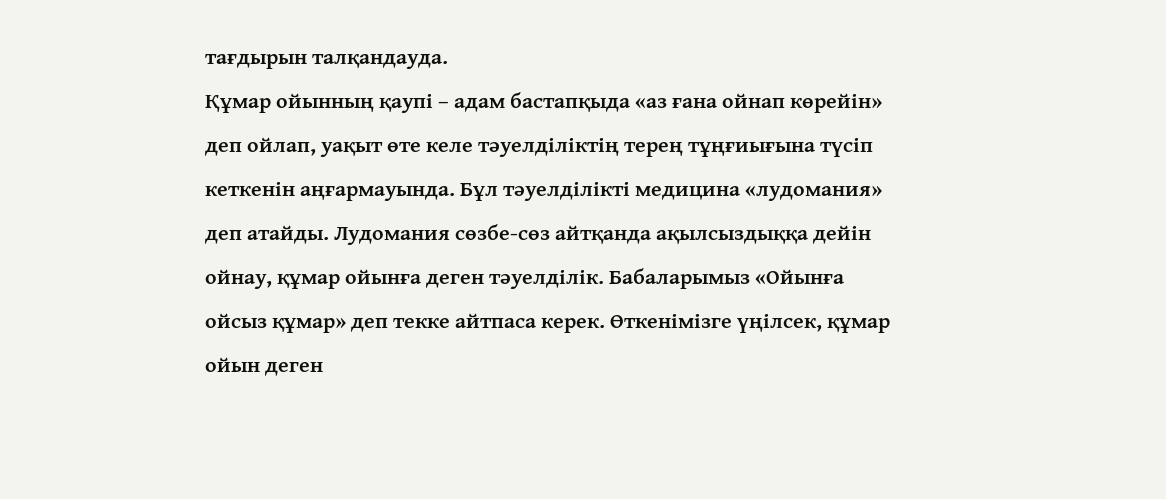тағдырын талқандауда.
Құмар ойынның қаупі – адам бастапқыда «аз ғана ойнап көрейін» деп ойлап, уақыт өте келе тәуелділіктің терең тұңғиығына түсіп кеткенін аңғармауында. Бұл тәуелділікті медицина «лудомания» деп атайды. Лудомания сөзбе-сөз айтқанда ақылсыздыққа дейін ойнау, құмар ойынға деген тәуелділік. Бабаларымыз «Ойынға ойсыз құмар» деп текке айтпаса керек. Өткенімізге үңілсек, құмар ойын деген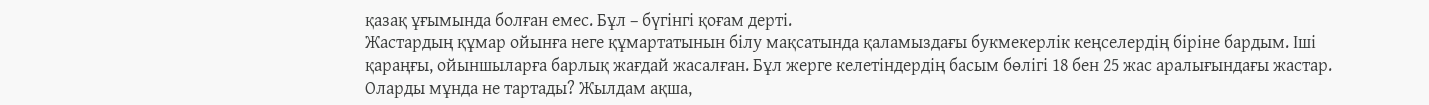қазақ ұғымында болған емес. Бұл – бүгінгі қоғам дерті.
Жастардың құмар ойынға неге құмартатынын білу мақсатында қаламыздағы букмекерлік кеңселердің біріне бардым. Іші қараңғы, ойыншыларға барлық жағдай жасалған. Бұл жерге келетіндердің басым бөлігі 18 бен 25 жас аралығындағы жастар. Оларды мұнда не тартады? Жылдам ақша,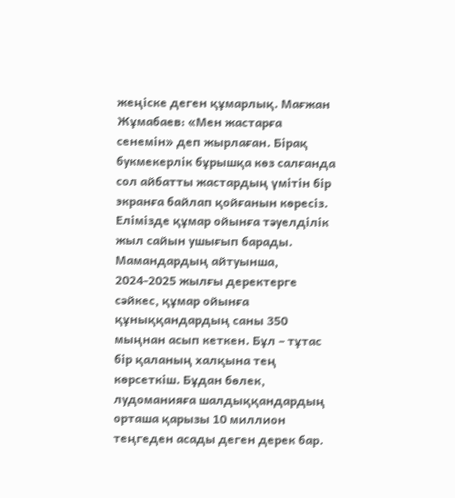жеңіске деген құмарлық. Мағжан Жұмабаев: «Мен жастарға сенемін» деп жырлаған. Бірақ букмекерлік бұрышқа көз салғанда сол айбатты жастардың үмітін бір экранға байлап қойғанын көресіз.
Елімізде құмар ойынға тәуелділік жыл сайын ушығып барады. Мамандардың айтуынша, 2024-2025 жылғы деректерге сәйкес, құмар ойынға құныққандардың саны 350 мыңнан асып кеткен. Бұл – тұтас бір қаланың халқына тең көрсеткіш. Бұдан бөлек, лудоманияға шалдыққандардың орташа қарызы 10 миллион теңгеден асады деген дерек бар.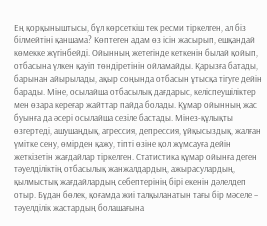Ең қорқыныштысы, бұл көрсеткіш тек ресми тіркелген, ал біз білмейтіні қаншама? Көптеген адам өз ісін жасырып, ешқандай көмекке жүгінбейді. Ойынның жетегінде кеткенін былай қойып, отбасына үлкен қауіп төндіретінін ойламайды. Қарызға батады, барынан айырылады, ақыр соңында отбасын ұтысқа тігуге дейін барады. Міне, осылайша отбасылық дағдарыс, келіспеушіліктер мен өзара кереғар жайттар пайда болады. Құмар ойынның жас буынға да әсері осылайша сезіле бастады. Мінез-құлықты өзгертеді, ашушаңдық, агрессия, депрессия, ұйқысыздық, жалған үмітке сену, өмірден қажу, тіпті өзіне қол жұмсауға дейін жеткізетін жағдайлар тіркелген. Статистика құмар ойынға деген тәуелділіктің отбасылық жанжалдардың, ажырасулардың, қылмыстық жағдайлардың себептерінің бірі екенін дәлелдеп отыр. Бұдан бөлек, қоғамда жиі талқыланатын тағы бір мәселе – тәуелділік жастардың болашағына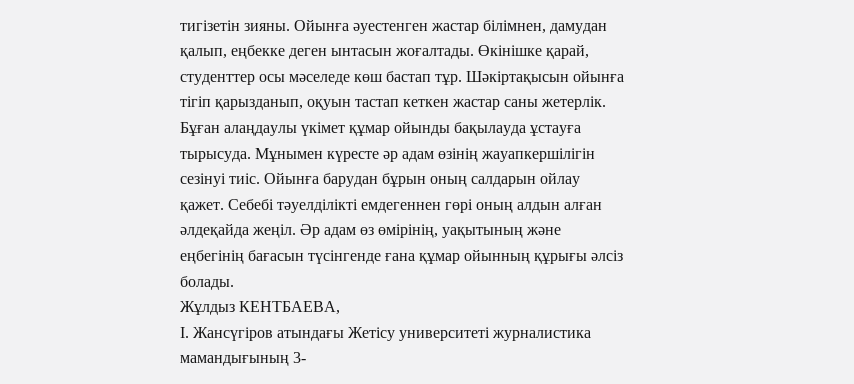тигізетін зияны. Ойынға әуестенген жастар білімнен, дамудан қалып, еңбекке деген ынтасын жоғалтады. Өкінішке қарай, студенттер осы мәселеде көш бастап тұр. Шәкіртақысын ойынға тігіп қарызданып, оқуын тастап кеткен жастар саны жетерлік. Бұған алаңдаулы үкімет құмар ойынды бақылауда ұстауға тырысуда. Мұнымен күресте әр адам өзінің жауапкершілігін сезінуі тиіс. Ойынға барудан бұрын оның салдарын ойлау қажет. Себебі тәуелділікті емдегеннен гөрі оның алдын алған әлдеқайда жеңіл. Әр адам өз өмірінің, уақытының және еңбегінің бағасын түсінгенде ғана құмар ойынның құрығы әлсіз болады.
Жұлдыз КЕНТБАЕВА,
І. Жансүгіров атындағы Жетісу университеті журналистика
мамандығының 3-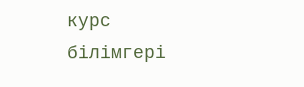курс білімгері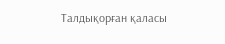Талдықорған қаласы